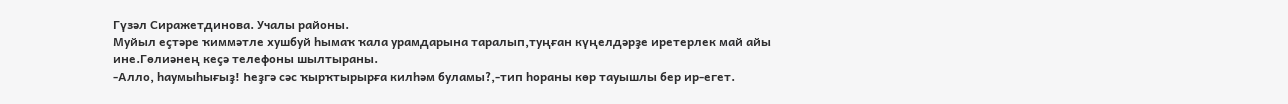Гүзәл Сиражетдинова. Учалы районы.
Муйыл еҫтәре ҡиммәтле хушбуй һымаҡ ҡала урамдарына таралып,туңған күңелдәрҙе иретерлек май айы ине.Гөлиәнең кеҫә телефоны шылтыраны.
-Алло, һаумыһығыҙ! Һеҙгә сәс ҡырҡтырырға килһәм буламы?,-тип һораны көр тауышлы бер ир-егет.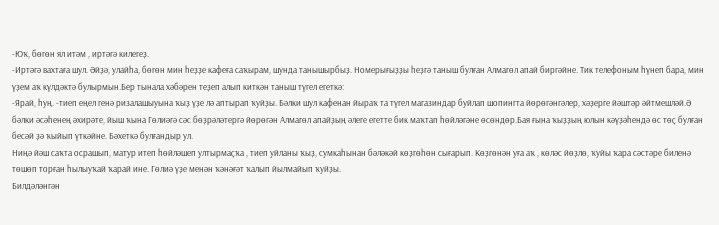-Юҡ, бөгөн ял итәм , иртәгә килегеҙ.
-Иртәгә вахтаға шул. Әйҙә, улайһа, бөгөн мин һеҙҙе кафеға саҡырам, шунда танышырбыҙ. Номерығыҙҙы һеҙгә таныш булған Алмагөл апай биргәйне. Тик телефоным һүнеп бара, мин үҙем аҡ күлдәктә булырмын.Бер тынала хәбәрен теҙеп алып киткән таныш түгел егеткә:
-Ярай, һуң. -тиеп еңел генә ризалашыуына ҡыҙ үҙе лә аптырап ҡуйҙы. Бәлки шул кафенан йыраҡ та түгел магазиндар буйлап шопингта йөрөгәнгәлер, хәҙерге йәштәр әйтмешләй.Ә бәлки әсәһенең әхирәте, йыш ҡына Гөлиәгә сәс бөҙрәләтергә йөрөгән Алмагөл апайҙың әлеге егетте бик маҡтап һөйләгәне өсөндөр.Бая ғына ҡыҙҙың юлын кәүҙәһендә өс төҫ булған бесәй ҙә ҡыйып үткәйне. Бәхеткә булғандыр ул.
Ниңә йәш саҡта осрашып, матур итеп һөйләшеп ултырмаҫҡа , тиеп уйланы ҡыҙ, сумкаһынан бәләкәй көҙгөһөн сығарып. Көҙгөнән уға аҡ , көләс йөҙлө, ҡуйы ҡара сәстәре биленә төшөп торған һылыуҡай ҡарай ине. Гөлиә үҙе менән ҡәнәғәт ҡалып йылмайып ҡуйҙы.
Билдәләнгән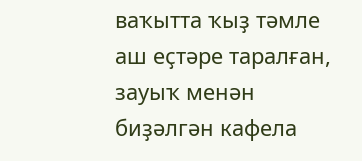ваҡытта ҡыҙ тәмле аш еҫтәре таралған, зауыҡ менән биҙәлгән кафела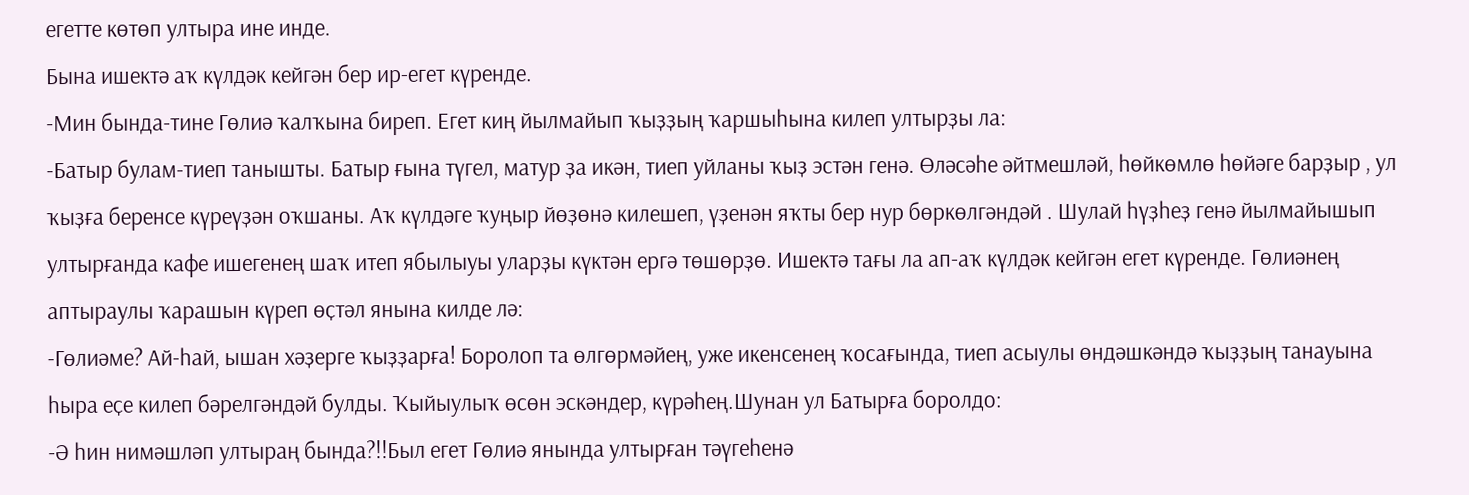егетте көтөп ултыра ине инде.
Бына ишектә аҡ күлдәк кейгән бер ир-егет күренде.
-Мин бында-тине Гөлиә ҡалҡына биреп. Егет киң йылмайып ҡыҙҙың ҡаршыһына килеп ултырҙы ла:
-Батыр булам-тиеп танышты. Батыр ғына түгел, матур ҙа икән, тиеп уйланы ҡыҙ эстән генә. Өләсәһе әйтмешләй, һөйкөмлө һөйәге барҙыр , ул ҡыҙға беренсе күреүҙән оҡшаны. Аҡ күлдәге ҡуңыр йөҙөнә килешеп, үҙенән яҡты бер нур бөркөлгәндәй . Шулай һүҙһеҙ генә йылмайышып ултырғанда кафе ишегенең шаҡ итеп ябылыуы уларҙы күктән ергә төшөрҙө. Ишектә тағы ла ап-аҡ күлдәк кейгән егет күренде. Гөлиәнең аптыраулы ҡарашын күреп өҫтәл янына килде лә:
-Гөлиәме? Ай-һай, ышан хәҙерге ҡыҙҙарға! Боролоп та өлгөрмәйең, уже икенсенең ҡосағында, тиеп асыулы өндәшкәндә ҡыҙҙың танауына һыра еҫе килеп бәрелгәндәй булды. Ҡыйыулыҡ өсөн эскәндер, күрәһең.Шунан ул Батырға боролдо:
-Ә һин нимәшләп ултыраң бында?!!Был егет Гөлиә янында ултырған тәүгеһенә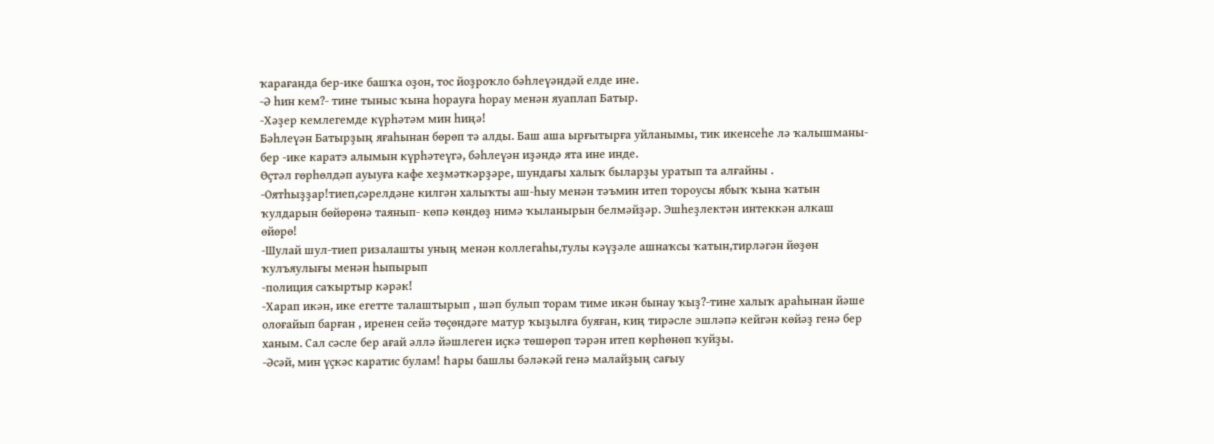ҡарағанда бер-ике башҡа оҙон, тос йоҙроҡло бәһлеүәндәй елде ине.
-Ә һин кем?- тине тыныс ҡына һорауға һорау менән яуаплап Батыр.
-Хәҙер кемлегемде күрһәтәм мин һиңә!
Бәһлеүән Батырҙың яғаһынан бөрөп тә алды. Баш аша ырғытырға уйланымы, тик икенсеһе лә ҡалышманы- бер -ике каратэ алымын күрһәтеүгә, бәһлеүән иҙәндә ята ине инде.
Өҫтәл гөрһөлдәп ауыуға кафе хеҙмәткәрҙәре, шундағы халыҡ быларҙы уратып та алғайны .
-Оятһыҙҙар!тиеп,сәрелдәне килгән халыҡты аш-һыу менән тәъмин итеп тороусы ябыҡ ҡына ҡатын ҡулдарын бөйөрөнә таянып- көпә көндөҙ нимә ҡыланырын белмәйҙәр. Эшһеҙлектән интеккән алкаш өйөрө!
-Шулай шул-тиеп ризалашты уның менән коллегаһы,тулы кәүҙәле ашнаҡсы ҡатын,тирләгән йөҙөн ҡулъяулығы менән һыпырып
-полиция саҡыртыр кәрәк!
-Харап икән, ике егетте талаштырып , шәп булып торам тиме икән бынау ҡыҙ?-тине халыҡ араһынан йәше олоғайып барған , иренен сейә төҫөндәге матур ҡыҙылға буяған, киң тирәсле эшләпә кейгән көйәҙ генә бер ханым. Сал сәсле бер ағай әллә йәшлеген иҫкә төшөрөп тәрән итеп көрһөнөп ҡуйҙы.
-Әсәй, мин үҫкәс каратис булам! Һары башлы бәләкәй генә малайҙың сағыу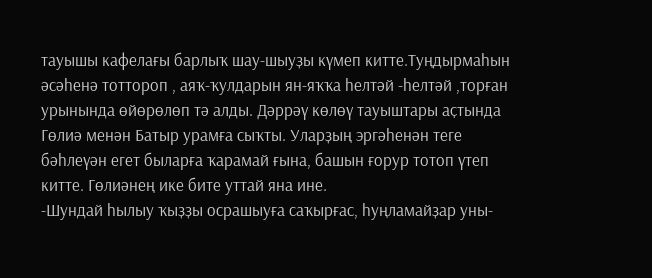тауышы кафелағы барлыҡ шау-шыуҙы күмеп китте.Туңдырмаһын әсәһенә тоттороп , аяҡ-ҡулдарын ян-яҡҡа һелтәй -һелтәй ,торған урынында өйөрөлөп тә алды. Дәррәү көлөү тауыштары аҫтында Гөлиә менән Батыр урамға сыҡты. Уларҙың эргәһенән теге бәһлеүән егет быларға ҡарамай ғына, башын ғорур тотоп үтеп китте. Гөлиәнең ике бите уттай яна ине.
-Шундай һылыу ҡыҙҙы осрашыуға саҡырғас, һуңламайҙар уны-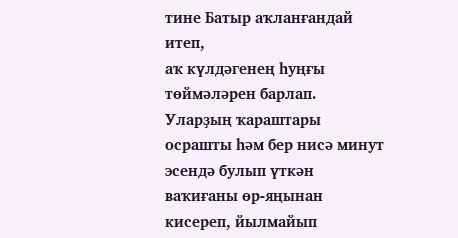тине Батыр аҡланғандай итеп,
аҡ күлдәгенең һуңғы төймәләрен барлап. Уларҙың ҡараштары осрашты һәм бер нисә минут эсендә булып үткән ваҡиғаны өр-яңынан кисереп, йылмайып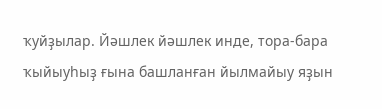ҡуйҙылар. Йәшлек йәшлек инде, тора-бара ҡыйыуһыҙ ғына башланған йылмайыу яҙын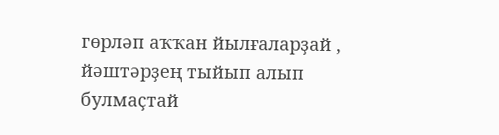гөрләп аҡҡан йылғаларҙай , йәштәрҙең тыйып алып булмаҫтай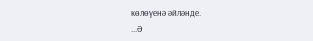көлөүенә әйләнде.
...Ә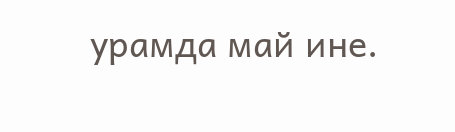урамда май ине.